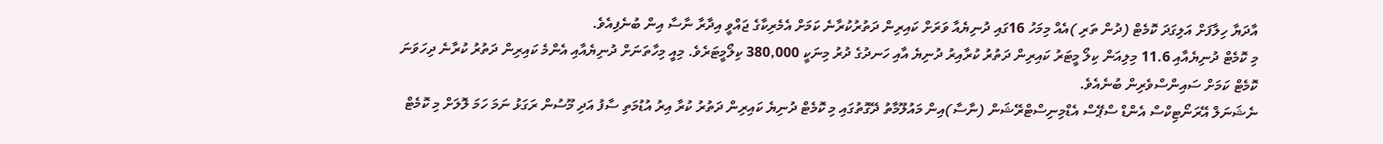އާދަޔާ ހިލާފަށް އަލިގަދަ ކޮމެޓް (ދުން ތަރި )އެއް މިމަހު 16ގައި ދުނިޔެއާ ވަރަށް ކައިރިން ދަތުރުކުރާނެ ކަމަށް އެމެރިކާގެ ޖައްވީ އިދާރާ ނާސާ އިން ބުނެފިއެވެ.
މި ކޮމެޓް ދުނިޔެއާއި 11.6 މިލިއަން ކިލޯ މީޓަރު ކައިރިން ދަތުރު ކުރާއިރު ދުނިޔެ އާއި ހަނދުގެ ދުރު މިނަކީ 380,000 ކިލޯމީޓަރެވެ. މިއީ މިހާތަނަށް ދުނިޔެއާއި އެންމެ ކައިރިން ދަތުރު ކުރާނެ ދިހަވަނަ ކޮމެޓް ކަމަށް ސައިންސްވެރިން ބުނެއެވެ.
ނެޝަނަލް އޭރަނޯޓިކްސް އެންޑް ސްޕޭސް އެޑްމިނިސްޓްރޭޝަން (ނާސާ)އިން މައުލޫމާތު ދޭގޮތުގައި މި ކޮމެޓް ދުނިޔެ ކައިރިން ދަތުރު ކުރާ އިރު އުޑުމަތި ސާފު އަދި މޫސުން ރަގަޅު ނަމަ ހަމަ ލޮލަށް މި ކޮމެޓް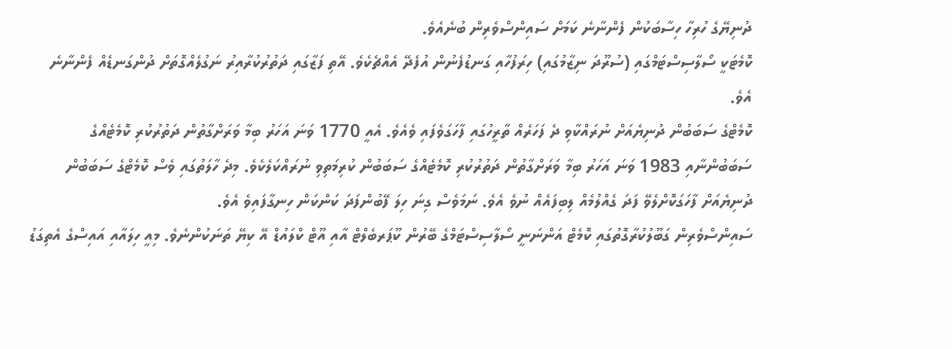ދުނިޔޭގެ ހުރިހާ ހިސާބަކުން ފެންނާނެ ކަމަށް ސައިންސްވެރިން ބުނެއެވެ.
ކޮމެޓަކީ ސޯލާސިސްޓަމްގައި (ސުރޫދަ ނިޒާމުގައި) ހިރަފުހާއި ގަނޑުފެނުން އުފެދޭ އެއްޗެކެވެ. އޭތި ފަޒާގައި ދަތުރުކުރާއިރު ނަގުލެއްގޮތަށް ދުންގަނޑެއް ފެންނާނެ އެވެ.
ކޮމެޓްގެ ސަބަބުން ދުނިޔެއަށް ނުރައްކާވި ދެ ފަހަރެއް ތާރީހުގައި ފާހަގަވެފައި ވެއެވެ. އެއީ 1770 ވަނަ އަހަރު ބިމާ ވަރަށްގާތުން ދަތުރުކުރި ކޮމެޓެއްގެ ސަބަބުންނާއި 1983 ވަނަ އަހަރު ބިމާ ވަރަށްގާތުން ދަތުރުކުރި ކޮމެޓެއްގެ ސަބަބުން ކުރިމަތިވި ނުރައްކަލެކެވެ. މިދެ ހާލަތުގައި ވެސް ކޮމެޓްގެ ސަބަބުން ދުނިޔެއަށް ފާހަގަކޮށްލެވޭ ފަދަ ގެއްލުމެއް ލިބިފައެއް ނުވެ އެވެ. ނަމަވެސް ގިނަ ހިލަ ފޭބުންފަދަ ކަންކަން ހިނގާފައިވެ އެވެ.
ސައިންސްވެރިން ގަބޫލުކުރާގޮތުގައި ކޮމެޓް އަންނަނީ ސޯލާސިސްޓަމްގެ ބޭރުން ކޫޕަރބެލްޓް އާއި އޫޓް ކްލައުޑް އޭ ކިޔޭ ތަނަކުންނެވެ. މިއީ ހިލައާއި އައިސްގެ އެތިގަޑު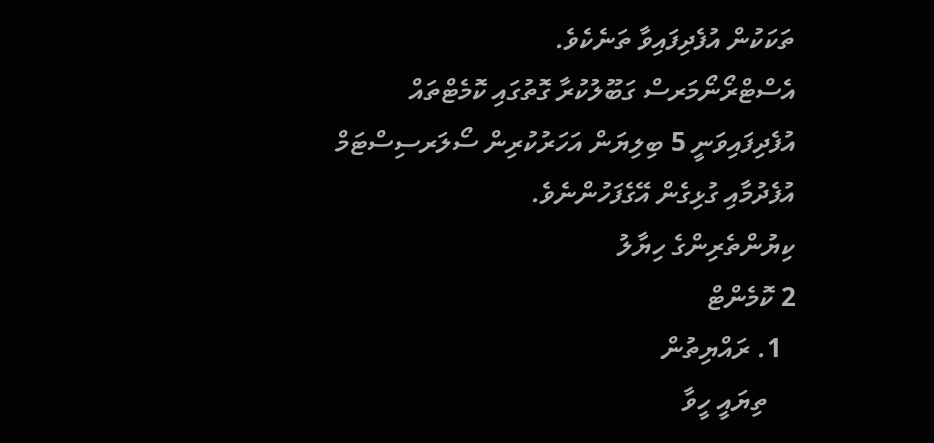ތަކަކުން އުފެދިފައިވާ ތަނެކެވެ.
އެސްޓްރޯނޯމަރސް ގަބޫލުކުރާ ގޮތުގައި ކޮމެޓްތައް އުފެދިފައިވަނީ 5 ބިލިޔަން އަހަރުކުރިން ސޯލަރސިސްޓަމް އުފެދުމާއި ގުޅިގެން އޭގެފަހުންނެވެ.
ކިޔުންތެރިންގެ ހިޔާލު
2 ކޮމެންޓް
  1. ރައްޔިތުން
    ތިޔައީ ހީވާ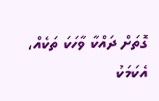ގޮތަށް ދައްކާ ވާހަކަ ތަކެއް، އެކަމަކު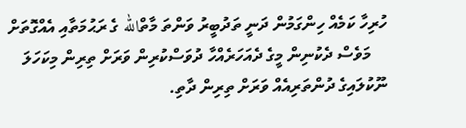ހުރިހާ ކަމެއް ހިންގަމުން ދަނީ ތަދުބީރު ވަންތަ މާތްالله ގެ ރަޙުމަތާއި އެއްގޮތަށް
    މަވެސް ދެކުނިން މީގެ ދެއަހަރެއްހާ ދުވަސްކުރިން ވަރަށް ތިރިން މިކަހަލަ ނޫކުލައިގެ ދުންތަރިއެއް ވަރަށް ތިރިން ދާތި.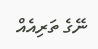ނޭގެ ތަރިއެއް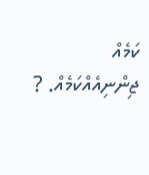ކަމެއް ޖިންނިއެއްކަމެއް. ?